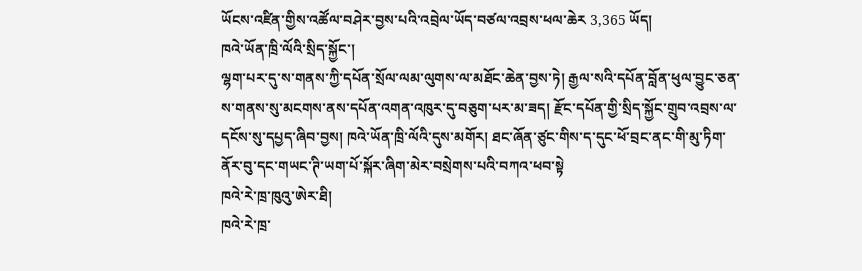ཡོངས་འཛིན་གྱིས་འཚོལ་བཤེར་བྱས་པའི་འབྲེལ་ཡོད་བཙལ་འབྲས་ཕལ་ཆེར 3,365 ཡོད།
ཁའེ་ཡོན་ཁྲི་ལོའི་སྲིད་སྐྱོང་།
ལྷག་པར་དུ་ས་གནས་ཀྱི་དཔོན་སྲོལ་ལམ་ལུགས་ལ་མཐོང་ཆེན་བྱས་ཏེ། རྒྱལ་སའི་དཔོན་བློན་ཕུལ་བྱུང་ཅན་ས་གནས་སུ་མངགས་ནས་དཔོན་འགན་འཁུར་དུ་བཅུག་པར་མ་ཟད། རྫོང་དཔོན་གྱི་སྲིད་སྐྱོང་གྲུབ་འབྲས་ལ་དངོས་སུ་དཔྱད་ཞིབ་བྱས། ཁའེ་ཡོན་ཁྲི་ལོའི་དུས་མགོར། ཐང་ཞོན་ཙུང་གིས་ད་དུང་ཕོ་བྲང་ནང་གི་མུ་ཏིག་ནོར་བུ་དང་གཡང་ཊི་ཡག་པོ་སྐོར་ཞིག་མེར་བསྲེགས་པའི་བཀའ་ཕབ་སྟེ
ཁའེ་རེ་ཁྲ་ཁུའུ་ཨེར་ཐི།
ཁའེ་རེ་ཁྲ་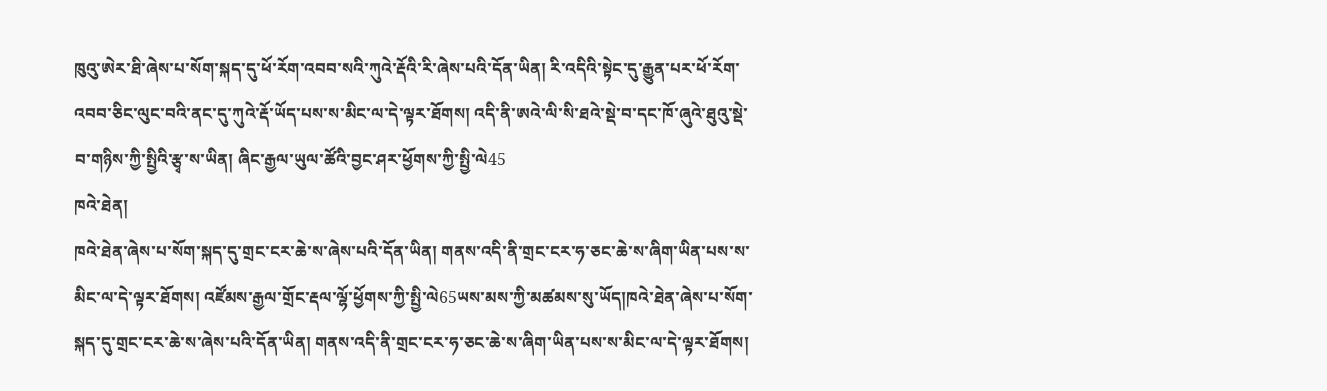ཁུའུ་ཨེར་ཐི་ཞེས་པ་སོག་སྐད་དུ་ཕོ་རོག་འབབ་སའི་ཀུའེ་རྡོའི་རི་ཞེས་པའི་དོན་ཡིན། རི་འདིའི་སྟེང་དུ་རྒྱུན་པར་ཕོ་རོག་འབབ་ཅིང་ལུང་བའི་ནང་དུ་ཀུའེ་རྡོ་ཡོད་པས་ས་མིང་ལ་དེ་ལྟར་ཐོགས། འདི་ནི་ཨའེ་ལི་སི་ཐའེ་སྡེ་བ་དང་ཁོ་ཞུའེ་ཐུའུ་སྡེ་བ་གཉིས་ཀྱི་སྤྱིའི་རྩྭ་ས་ཡིན། ཞིང་རྒྱལ་ཡུལ་ཚོའི་བྱང་ཤར་ཕྱོགས་ཀྱི་སྤྱི་ལེ45
ཁའེ་ཐེན།
ཁའེ་ཐེན་ཞེས་པ་སོག་སྐད་དུ་གྲང་ངར་ཆེ་ས་ཞེས་པའི་དོན་ཡིན། གནས་འདི་ནི་གྲང་ངར་ཧ་ཅང་ཆེ་ས་ཞིག་ཡིན་པས་ས་མིང་ལ་དེ་ལྟར་ཐོགས། འཛོམས་རྒྱལ་གྲོང་རྡལ་ལྷོ་ཕྱོགས་ཀྱི་སྤྱི་ལེ65ཡས་མས་ཀྱི་མཚམས་སུ་ཡོད།ཁའེ་ཐེན་ཞེས་པ་སོག་སྐད་དུ་གྲང་ངར་ཆེ་ས་ཞེས་པའི་དོན་ཡིན། གནས་འདི་ནི་གྲང་ངར་ཧ་ཅང་ཆེ་ས་ཞིག་ཡིན་པས་ས་མིང་ལ་དེ་ལྟར་ཐོགས།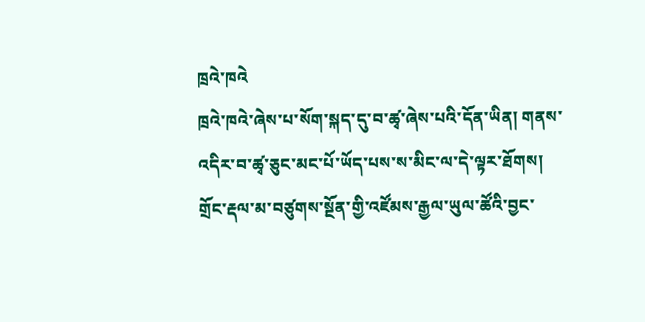ཁྲའེ་ཁའེ
ཁྲའེ་ཁའེ་ཞེས་པ་སོག་སྐད་དུ་བ་ཚྭ་ཞེས་པའི་དོན་ཡིན། གནས་འདིར་བ་ཚྭ་ཅུང་མང་པོ་ཡོད་པས་ས་མིང་ལ་དེ་ལྟར་ཐོགས། གྲོང་རྡལ་མ་བཙུགས་སྔོན་གྱི་འཛོམས་རྒྱལ་ཡུལ་ཚོའི་བྱང་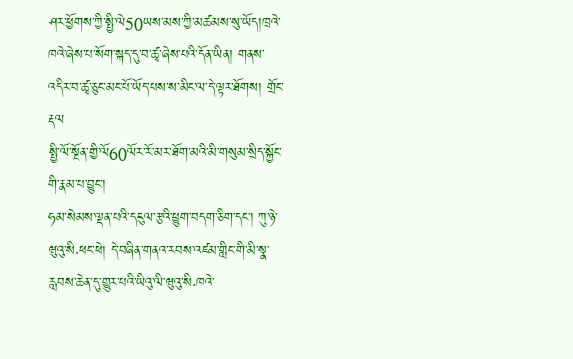ཤར་ཕྱོགས་ཀྱི་སྤྱི་ལེ50ཡས་མས་ཀྱི་མཚམས་སུ་ཡོད།ཁྲའེ་ཁའེ་ཞེས་པ་སོག་སྐད་དུ་བ་ཚྭ་ཞེས་པའི་དོན་ཡིན། གནས་འདིར་བ་ཚྭ་ཅུང་མང་པོ་ཡོད་པས་ས་མིང་ལ་དེ་ལྟར་ཐོགས། གྲོང་རྡལ
སྤྱི་ལོ་སྔོན་གྱི་ལོ60ལོར་རོ་མར་ཐོག་མའི་མི་གསུམ་སྲིད་སྐྱོང་གི་རྣམ་པ་བྱུང་།
ཧམ་སེམས་ལྡན་པའི་དངུལ་རྩའི་ཕྱུག་བདག་ཅིག་དང་། ཀུ་ཉེ་ཝུའུ་སི·ཕང་ཕེ། དེ་བཞིན་གནའ་རབས་འཛམ་གླིང་གི་མི་སྣ་རླབས་ཆེན་དུ་གྱུར་པའི་ཡིའུ་ལི་ཝུའུ་སི·ཁའེ་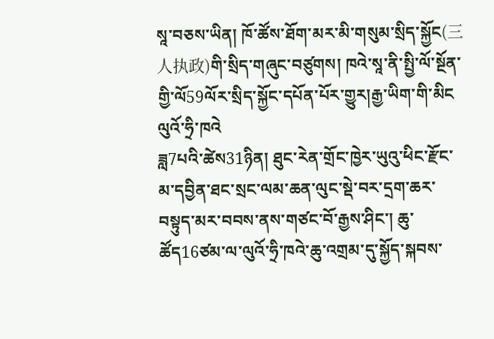སཱ་བཅས་ཡིན། ཁོ་ཚོས་ཐོག་མར་མི་གསུམ་སྲིད་སྐྱོང(三人执政)གི་སྲིད་གཞུང་བཙུགས། ཁའེ་སཱ་ནི་སྤྱི་ལོ་སྔོན་གྱི་ལོ59ལོར་སྲིད་སྐྱོང་དཔོན་པོར་གྱུར།རྒྱ་ཡིག་གི་མིང
ལུའོ་ཧྲི་ཁའེ
ཟླ7པའི་ཚེས31ཉིན། ཐུང་རེན་གྲོང་ཁྱེར་ཡུའུ་ཕིང་རྫོང་མ་དབྱིན་ཐང་སྲང་ལམ་ཆན་ལུང་སྡེ་བར་དྲག་ཆར་བསྟུད་མར་བབས་ནས་གཙང་བོ་རྒྱས་ཤིང་། ཆུ་ཚོད16ཙམ་ལ་ལུའོ་ཧྲི་ཁའེ་ཆུ་འགྲམ་དུ་སྐྱོད་སྐབས་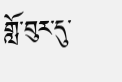གློ་བུར་དུ་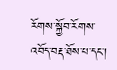རོགས་སྐྱོབ་རོགས་འབོད་བརྡ་ཐོས་པ་དང་།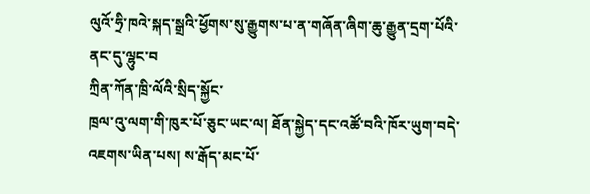ལུའོ་ཧྲི་ཁའེ་སྐད་སྒྲའི་ཕྱོགས་སུ་རྒྱུགས་པ་ན་གཞོན་ཞིག་ཆུ་རྒྱུན་དྲག་པོའི་ནང་དུ་ལྷུང་བ
ཀྲིན་ཀོན་ཁྲི་ལོའི་སྲིད་སྐྱོང་
ཁྲལ་འུ་ལག་གི་ཁུར་པོ་ཅུང་ཡང་ལ། ཐོན་སྐྱེད་དང་འཚོ་བའི་ཁོར་ཡུག་བདེ་འཇགས་ཡིན་པས། ས་རྒོད་མང་པོ་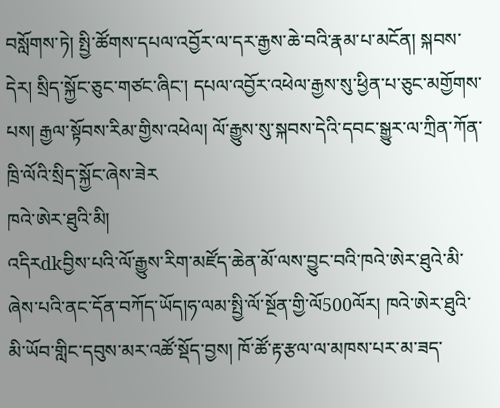བསློགས་ཏེ། སྤྱི་ཚོགས་དཔལ་འབྱོར་ལ་དར་རྒྱས་ཆེ་བའི་རྣམ་པ་མངོན། སྐབས་དེར། སྲིད་སྐྱོང་ཅུང་གཙང་ཞིང་། དཔལ་འབྱོར་འཕེལ་རྒྱས་སུ་ཕྱིན་པ་ཅུང་མགྱོགས་པས། རྒྱལ་སྟོབས་རིམ་གྱིས་འཕེལ། ལོ་རྒྱུས་སུ་སྐབས་དེའི་དབང་སྒྱུར་ལ་ཀྲིན་ཀོན་ཁྲི་ལོའི་སྲིད་སྐྱོང་ཞེས་ཟེར
ཁའེ་ཨེར་ཐུའི་མི།
འདིརdkབྱིས་པའི་ལོ་རྒྱུས་རིག་མཛོད་ཆེན་མོ་ལས་བྱུང་བའི་ཁའེ་ཨེར་ཐུའེ་མི་ཞེས་པའི་ནང་དོན་བཀོད་ཡོད།ཧ་ལམ་སྤྱི་ལོ་སྔོན་གྱི་ལོ500ལོར། ཁའེ་ཨེར་ཐུའི་མི་ཡོབ་གླིང་དབུས་མར་འཚོ་སྡོད་བྱས། ཁོ་ཚོ་རྟ་རྩལ་ལ་མཁས་པར་མ་ཟད་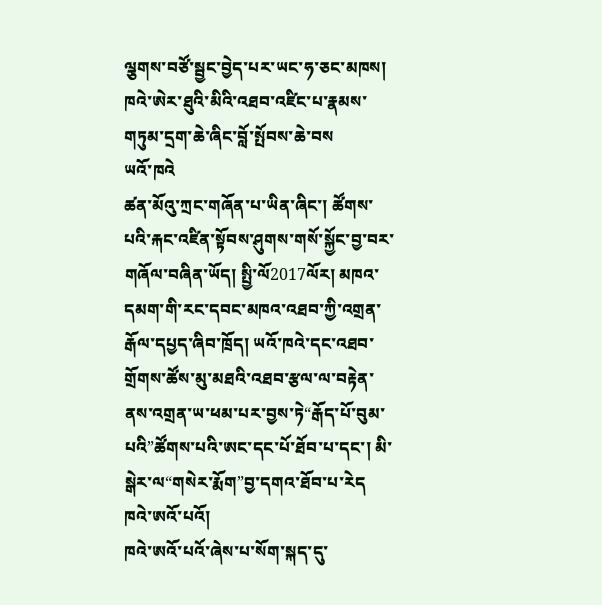ལྕགས་བཙོ་སྦྱང་བྱེད་པར་ཡང་ཧ་ཅང་མཁས། ཁའེ་ཨེར་ཐུའི་མིའི་འཐབ་འཛིང་པ་རྣམས་གཏུམ་དྲག་ཆེ་ཞིང་བློ་སྤོབས་ཆེ་བས
ཡའོ་ཁའེ
ཚན་མོའུ་ཀྲང་གཞོན་པ་ཡིན་ཞིང་། ཚོགས་པའི་རྐང་འཛིན་སྟོབས་ཤུགས་གསོ་སྐྱོང་བྱ་བར་གཞོལ་བཞིན་ཡོད། སྤྱི་ལོ2017ལོར། མཁའ་དམག་གི་རང་དབང་མཁའ་འཐབ་ཀྱི་འགྲན་རྒོལ་དཔྱད་ཞིབ་ཁྲོད། ཡའོ་ཁའེ་དང་འཐབ་གྲོགས་ཚོས་མུ་མཐའི་འཐབ་རྩལ་ལ་བརྟེན་ནས་འགྲན་ཡ་ཕམ་པར་བྱས་ཏེ“རྒོད་པོ་བུམ་པའི”ཚོགས་པའི་ཨང་དང་པོ་ཐོབ་པ་དང་། མི་སྒེར་ལ“གསེར་རྨོག”བྱ་དགའ་ཐོབ་པ་རེད
ཁའེ་ཨའོ་པའོ།
ཁའེ་ཨའོ་པའོ་ཞེས་པ་སོག་སྐད་དུ་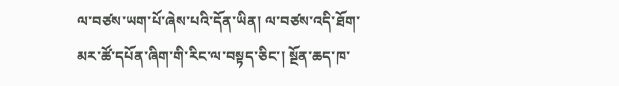ལ་བཙས་ཡག་པོ་ཞེས་པའི་དོན་ཡིན། ལ་བཙས་འདི་ཐོག་མར་ཚོ་དཔོན་ཞིག་གི་རིང་ལ་བསྟད་ཅིང་། སྔོན་ཆད་ཁ་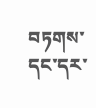བཏགས་དང་དར་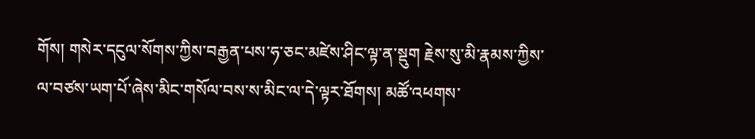གོས། གསེར་དངུལ་སོགས་ཀྱིས་བརྒྱན་པས་ཧ་ཅང་མཛེས་ཤིང་ལྟ་ན་སྡུག རྗེས་སུ་མི་རྣམས་ཀྱིས་ལ་བཙས་ཡག་པོ་ཞེས་མིང་གསོལ་བས་ས་མིང་ལ་དེ་ལྟར་ཐོགས། མཚོ་འཕགས་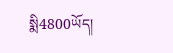སྨི4800ཡོད།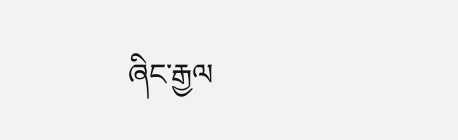ཞིང་རྒྱལ